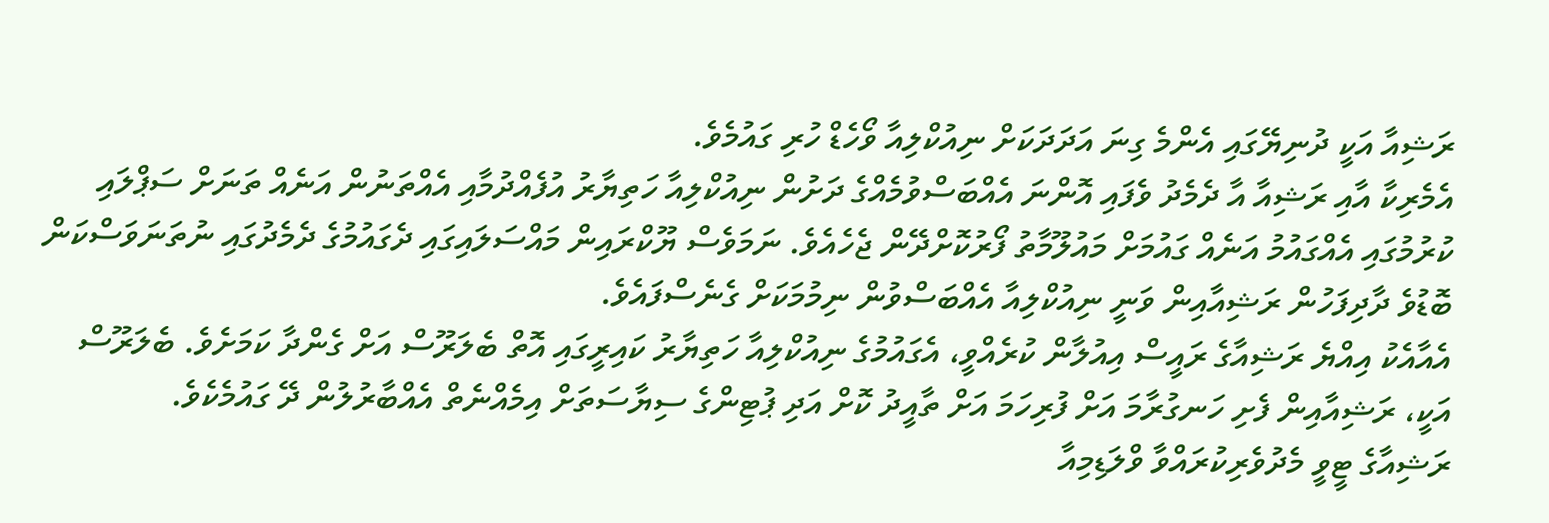ރަޝިއާ އަކީ ދުނިޔޭގައި އެންމެ ގިނަ އަދަދަކަށް ނިއުކްލިއާ ވޯހެޑް ހުރި ގައުމެވެ.
އެމެރިކާ އާއި ރަޝިއާ އާ ދެމެދު ވެފައި އޮންނަ އެއްބަސްވުމެއްގެ ދަށުން ނިއުކްލިއާ ހަތިޔާރު އުފެއްދުމާއި އެއްތަނުން އަނެއް ތަނަށް ސަޕްލައި ކުރުމުގައި އެއްގައުމު އަނެއް ގައުމަށް މައުލޫމާތު ފޯރުކޮށްދޭން ޖެހެއެވެ. ނަމަވެސް ޔޫކްރައިން މައްސަލައިގައި ދެގައުމުގެ ދެމެދުގައި ނުތަނަވަސްކަން ބޮޑުވެ ދާދިފަހުން ރަޝިއާއިން ވަނީ ނިއުކްލިއާ އެއްބަސްވުން ނިމުމަކަށް ގެނެސްފައެވެ.
އެއާއެކު އިއްޔެ ރަޝިއާގެ ރައީސް އިއުލާން ކުރެއްވީ، އެގައުމުގެ ނިއުކްލިއާ ހަތިޔާރު ކައިރީގައި އޮތް ބެލަރޫސް އަށް ގެންދާ ކަމަށެވެ. ބެލަރޫސް އަކީ، ރަޝިއާއިން ފެށި ހަނގުރާމަ އަށް ފުރިހަމަ އަށް ތާއީދު ކޮށް އަދި ޕުޓިންގެ ސިޔާސަތަށް އިމެއްނެތް އެއްބާރުލުން ދޭ ގައުމެކެވެ.
ރަޝިއާގެ ޓީވީ މެދުވެރިކުރައްވާ ވްލަޑިމިއާ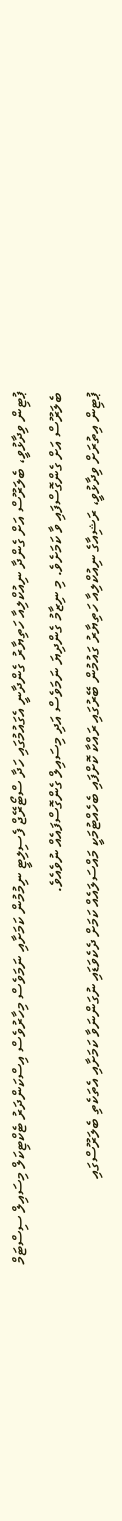ޕުޓިން ވިދާޅުވީ، ބެލަރޫސް އަށް ގެންދާ ނިއުކްލިއާ ހަތިޔާރު ގެންދާނީ އެގައުމުގައި ހަދާ ސްޓޯރޭޖް ފެސިލިޓީ ނިމުމުން ކަމަށާއި ނަމަވެސް މިހާރުވެސް އިސްކަންދަރު ޓެކްޓިކަލް މިސައިލް ސިސްޓަމް ބެލަރޫސް އަށް ގެންގޮސްފައި ވާ ކަމަށެވެ. މި ނިޒާމު ގެންދިޔަ ނަމަވެސް އަދި މިސައިލް ގެންގޮސްފައެއް ނުވެއެވެ.
ޕުޓިން އިތުރަށް ވިދާޅުވީ، ރަޝިއާގެ ނިއުކްލިއާ ހަތިޔާރު ގައުމުން ބޭރުގައި ރައްކާ ކޮށްފައި ބެހެއްޓުމަކީ މައްސަލައެއް ކަމަށް ދެކެވަޑައި ނުގަންނަވާ ކަމަށާއި އެތަކެތި ބެލަރޫސްގައި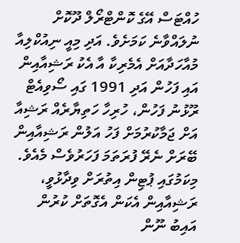ހުއްޓަސް އޭގެ ކޮންޓްރޯލް ދޫކޮށް ނުލައްވާނެ ކަމަށެވެ. އަދި މިއީ ނިއުކްލިއާ މުއާހަދާއަށް އެމެރިކާ އާ އެކު ރަޝިއާއިން އައި ފަހުން އަދި 1991 ގައި ސޯވިއެޓް ރޫޅުނު ފަހުން، ހުރިހާ ހަތިޔާރެއް ރަޝިއާ އަށް ޖަމާކުރުމަށް ފަހު އަލުން ރަޝިއާއިން ބޭރަށް ނެރޭ ފުރަތަމަ ފަހަރުވެސް މެއެވެ.
މިކަމުގައި ޕުޓިން އިތުރަށް ވިދާޅުވީ، ރަޝިއާއިން އެކަން އެގޮތަށް ކުރުން އައިބު ނޫން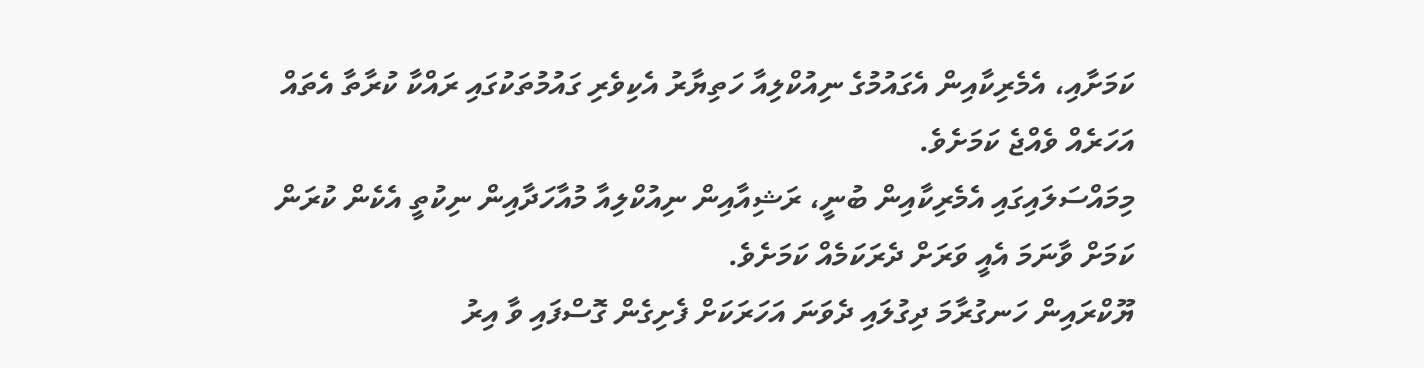ކަމަށާއި، އެމެރިކާއިން އެގައުމުގެ ނިއުކްލިއާ ހަތިޔާރު އެކިވެރި ގައުމުތަކުގައި ރައްކާ ކުރާތާ އެތައް އަހަރެއް ވެއްޖެ ކަމަށެވެ.
މިމައްސަލައިގައި އެމެރިކާއިން ބުނީ، ރަޝިއާއިން ނިއުކްލިއާ މުއާހަދާއިން ނިކުތީ އެކެން ކުރަން ކަމަށް ވާނަމަ އެއީ ވަރަށް ދެރަކަމެއް ކަމަށެވެ.
ޔޫކްރައިން ހަނގުރާމަ ދިގުލައި ދެވަނަ އަހަރަކަށް ފެށިގެން ގޮސްފައި ވާ އިރު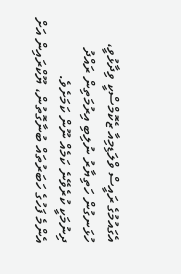އެގައުމުގެ ރައީސް ވްލަޑިމިއާ ޒެކޮމްސްކީ ވިދާޅުވީ، ހުޅަނގުން ހަތިޔާރު ނުލިބި އިރުމަތިން ރައްދު ދިނުމަކީ ކުރެވޭނެ ކަމެއް ނޫން ކަމަށެވެ.
އެންމެ ފަހުގެ ހަބަރުތައް ބުނާގޮތުން، ޔޫކްރައިން އަށް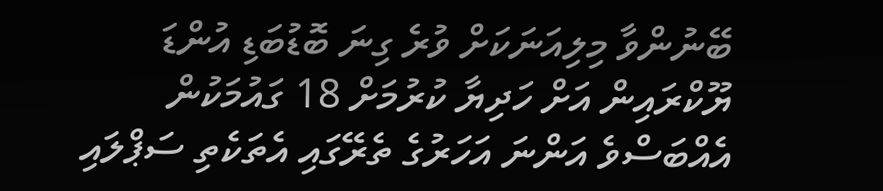ބޭނުންވާ މިލިއަނަކަށް ވުރެ ގިނަ ބޮޑުބަޑި އުންޑަ ޔޫކްރައިން އަށް ހަދިޔާ ކުރުމަށް 18 ގައުމަކުން އެއްބަސްވެ އަންނަ އަހަރުގެ ތެރޭގައި އެތަކެތި ސަޕްލައި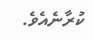ކުރާނެއެވެ.